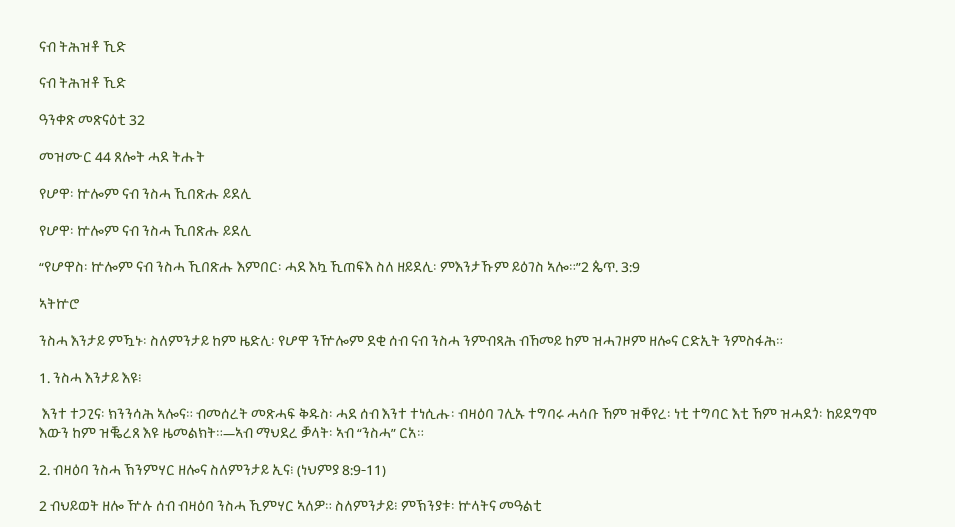ናብ ትሕዝቶ ኺድ

ናብ ትሕዝቶ ኺድ

ዓንቀጽ መጽናዕቲ 32

መዝሙር 44 ጸሎት ሓደ ትሑት

የሆዋ፡ ኵሎም ናብ ንስሓ ኺበጽሑ ይደሊ

የሆዋ፡ ኵሎም ናብ ንስሓ ኺበጽሑ ይደሊ

“የሆዋስ፡ ኵሎም ናብ ንስሓ ኺበጽሑ እምበር፡ ሓደ እኳ ኺጠፍእ ስለ ዘይደሊ፡ ምእንታኹም ይዕገስ ኣሎ።”2 ጴጥ. 3:9

ኣትኵሮ

ንስሓ እንታይ ምዃኑ፡ ስለምንታይ ከም ዜድሊ፡ የሆዋ ንዅሎም ደቂ ሰብ ናብ ንስሓ ንምብጻሕ ብኸመይ ከም ዝሓገዞም ዘሎና ርድኢት ንምስፋሕ።

1. ንስሓ እንታይ እዩ፧

 እንተ ተጋጊና፡ ክንንሳሕ ኣሎና። ብመሰረት መጽሓፍ ቅዱስ፡ ሓደ ሰብ እንተ ተነሲሑ፡ ብዛዕባ ገሊኡ ተግባሩ ሓሳቡ ኸም ዝቐየረ፡ ነቲ ተግባር እቲ ኸም ዝሓደጎ፡ ከይደግሞ እውን ከም ዝቘረጸ እዩ ዜመልክት።—ኣብ ማህደረ ቓላት፡ ኣብ “ንስሓ” ርአ።

2. ብዛዕባ ንስሓ ኽንምሃር ዘሎና ስለምንታይ ኢና፧ (ነህምያ 8:9-11)

2 ብህይወት ዘሎ ዅሉ ሰብ ብዛዕባ ንስሓ ኺምሃር ኣለዎ። ስለምንታይ፧ ምኽንያቱ፡ ኵላትና መዓልቲ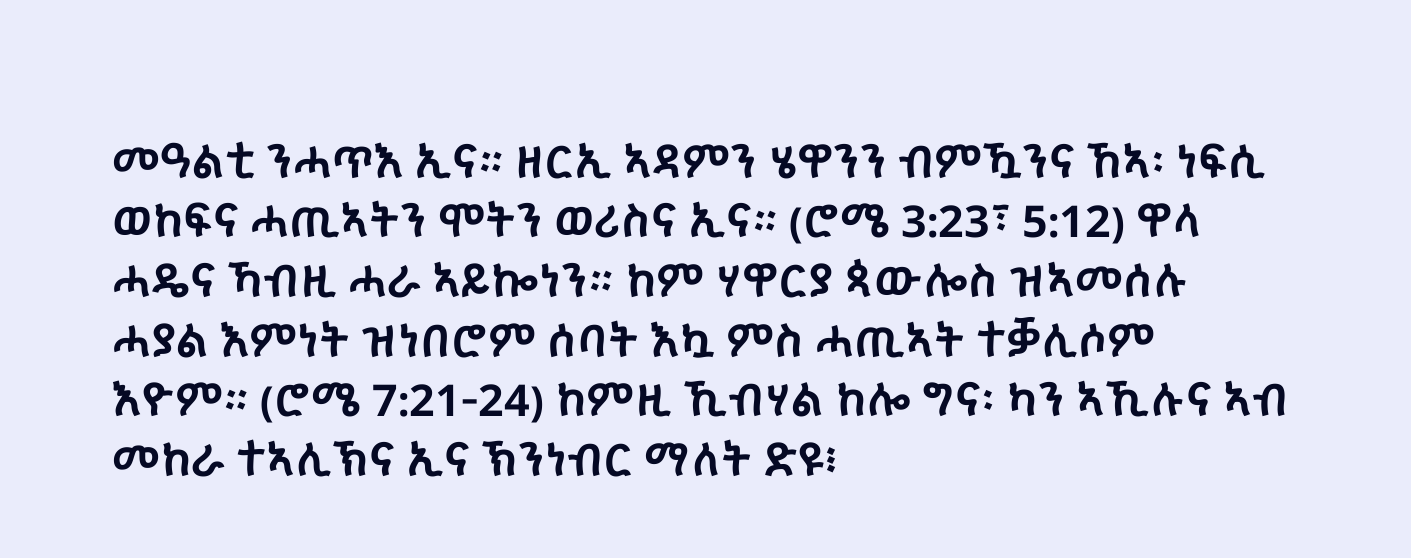መዓልቲ ንሓጥእ ኢና። ዘርኢ ኣዳምን ሄዋንን ብምዃንና ኸኣ፡ ነፍሲ ወከፍና ሓጢኣትን ሞትን ወሪስና ኢና። (ሮሜ 3:23፣ 5:12) ዋላ ሓዴና ኻብዚ ሓራ ኣይኰነን። ከም ሃዋርያ ጳውሎስ ዝኣመሰሉ ሓያል እምነት ዝነበሮም ሰባት እኳ ምስ ሓጢኣት ተቓሊሶም እዮም። (ሮሜ 7:21-24) ከምዚ ኺብሃል ከሎ ግና፡ ካን ኣኺሉና ኣብ መከራ ተኣሊኽና ኢና ኽንነብር ማለት ድዩ፧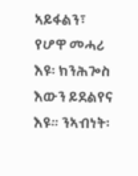ኣይፋልን፣ የሆዋ መሓሪ እዩ፡ ክንሕጐስ እውን ይደልየና እዩ። ንኣብነት፡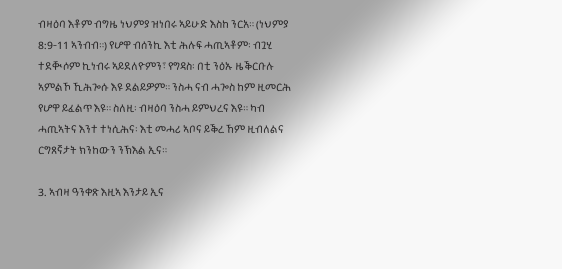ብዛዕባ እቶም ብግዜ ነህምያ ዝነበሩ ኣይሁድ እስከ ንርአ። (ነህምያ 8:9-11 ኣንብብ።) የሆዋ ብሰንኪ እቲ ሕሉፍ ሓጢኣቶም፡ ብጓሂ ተደቚሶም ኪነብሩ ኣይደለዮምን፣ የግዳስ፡ በቲ ንዕኡ ዜቕርቡሉ ኣምልኾ ኺሕጐሱ እዩ ደልይዎም። ንስሓ ናብ ሓጐስ ከም ዚመርሕ የሆዋ ይፈልጥ እዩ። ስለዚ፡ ብዛዕባ ንስሓ ይምህረና እዩ። ካብ ሓጢኣትና እንተ ተነሲሕና፡ እቲ መሓሪ ኣቦና ይቕረ ኸም ዚብለልና ርግጸኛታት ክንከውን ንኽእል ኢና።

3. ኣብዛ ዓንቀጽ እዚኣ እንታይ ኢና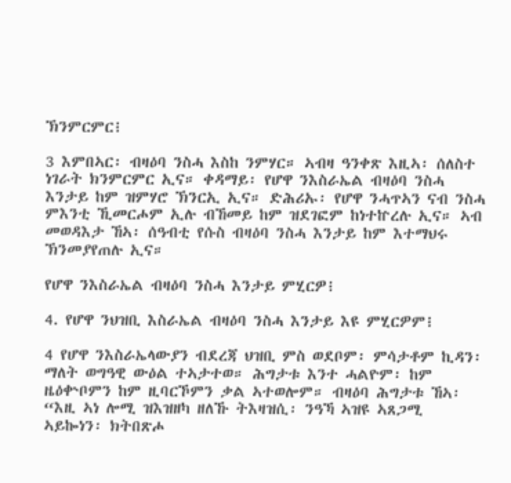ኽንምርምር፧

3 እምበኣር፡ ብዛዕባ ንስሓ እስከ ንምሃር። ኣብዛ ዓንቀጽ እዚኣ፡ ሰለስተ ነገራት ክንምርምር ኢና። ቀዳማይ፡ የሆዋ ንእስራኤል ብዛዕባ ንስሓ እንታይ ከም ዝምሃሮ ኽንርኢ ኢና። ድሕሪኡ፡ የሆዋ ንሓጥኣን ናብ ንስሓ ምእንቲ ኺመርሖም ኢሉ ብኸመይ ከም ዝደገፎም ከነተኵረሉ ኢና። ኣብ መወዳእታ ኸኣ፡ ሰዓብቲ የሱስ ብዛዕባ ንስሓ እንታይ ከም እተማህሩ ኽንመያየጠሉ ኢና።

የሆዋ ንእስራኤል ብዛዕባ ንስሓ እንታይ ምሂርዎ፧

4. የሆዋ ንህዝቢ እስራኤል ብዛዕባ ንስሓ እንታይ እዩ ምሂርዎም፧

4 የሆዋ ንእስራኤላውያን ብደረጃ ህዝቢ ምስ ወደቦም፡ ምሳታቶም ኪዳን፡ ማለት ወግዓዊ ውዕል ተኣታተወ። ሕግታቱ እንተ ሓልዮም፡ ከም ዜዕቍቦምን ከም ዚባርኾምን ቃል ኣተወሎም። ብዛዕባ ሕግታቱ ኸኣ፡ “እዚ ኣነ ሎሚ ዝእዝዘካ ዘለኹ ትእዛዝሲ፡ ንዓኻ ኣዝዩ ኣጸጋሚ ኣይኰነን፡ ክትበጽሖ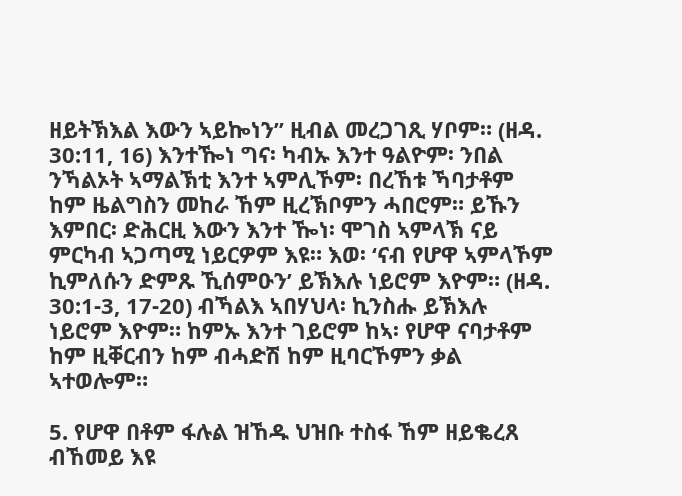ዘይትኽእል እውን ኣይኰነን” ዚብል መረጋገጺ ሃቦም። (ዘዳ. 30:11, 16) እንተዀነ ግና፡ ካብኡ እንተ ዓልዮም፡ ንበል ንኻልኦት ኣማልኽቲ እንተ ኣምሊኾም፡ በረኸቱ ኻባታቶም ከም ዜልግስን መከራ ኸም ዚረኽቦምን ሓበሮም። ይኹን እምበር፡ ድሕርዚ እውን እንተ ዀነ፡ ሞገስ ኣምላኽ ናይ ምርካብ ኣጋጣሚ ነይርዎም እዩ። እወ፡ ‘ናብ የሆዋ ኣምላኾም ኪምለሱን ድምጹ ኺሰምዑን’ ይኽእሉ ነይሮም እዮም። (ዘዳ. 30:1-3, 17-20) ብኻልእ ኣበሃህላ፡ ኪንስሑ ይኽእሉ ነይሮም እዮም። ከምኡ እንተ ገይሮም ከኣ፡ የሆዋ ናባታቶም ከም ዚቐርብን ከም ብሓድሽ ከም ዚባርኾምን ቃል ኣተወሎም።

5. የሆዋ በቶም ፋሉል ዝኸዱ ህዝቡ ተስፋ ኸም ዘይቈረጸ ብኸመይ እዩ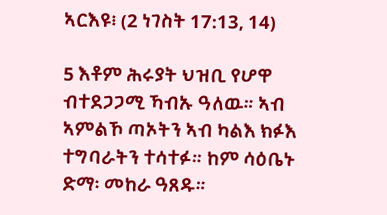ኣርእዩ፧ (2 ነገስት 17:13, 14)

5 እቶም ሕሩያት ህዝቢ የሆዋ ብተደጋጋሚ ኻብኡ ዓለዉ። ኣብ ኣምልኾ ጣኦትን ኣብ ካልእ ክፉእ ተግባራትን ተሳተፉ። ከም ሳዕቤኑ ድማ፡ መከራ ዓጸዱ።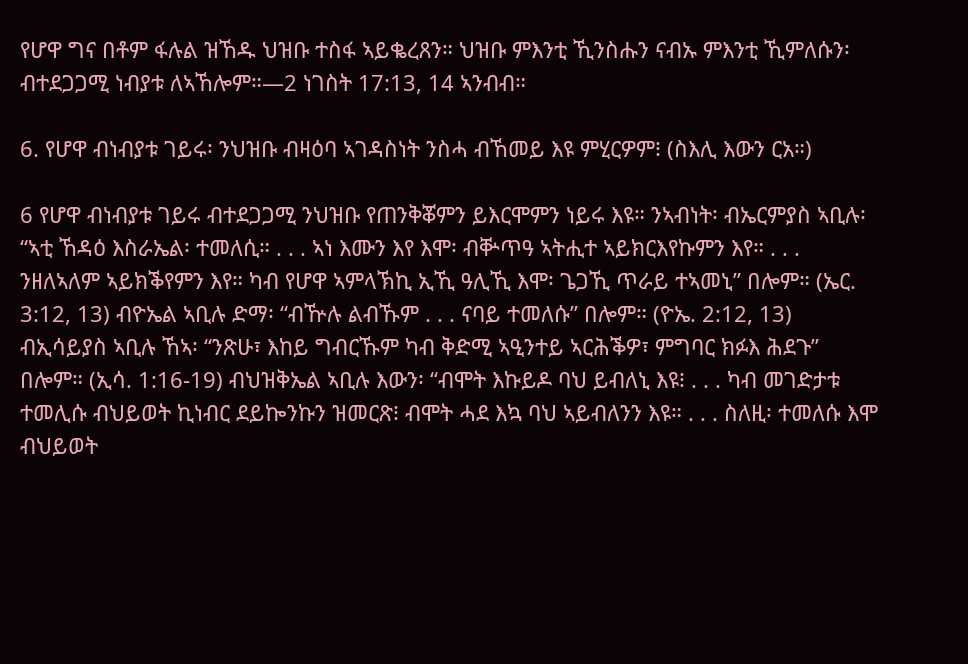የሆዋ ግና በቶም ፋሉል ዝኸዱ ህዝቡ ተስፋ ኣይቈረጸን። ህዝቡ ምእንቲ ኺንስሑን ናብኡ ምእንቲ ኺምለሱን፡ ብተደጋጋሚ ነብያቱ ለኣኸሎም።—2 ነገስት 17:13, 14 ኣንብብ።

6. የሆዋ ብነብያቱ ገይሩ፡ ንህዝቡ ብዛዕባ ኣገዳስነት ንስሓ ብኸመይ እዩ ምሂርዎም፧ (ስእሊ እውን ርአ።)

6 የሆዋ ብነብያቱ ገይሩ ብተደጋጋሚ ንህዝቡ የጠንቅቖምን ይእርሞምን ነይሩ እዩ። ንኣብነት፡ ብኤርምያስ ኣቢሉ፡ “ኣቲ ኸዳዕ እስራኤል፡ ተመለሲ። . . . ኣነ እሙን እየ እሞ፡ ብቝጥዓ ኣትሒተ ኣይክርእየኩምን እየ። . . . ንዘለኣለም ኣይክቕየምን እየ። ካብ የሆዋ ኣምላኽኪ ኢኺ ዓሊኺ እሞ፡ ጌጋኺ ጥራይ ተኣመኒ” በሎም። (ኤር. 3:12, 13) ብዮኤል ኣቢሉ ድማ፡ “ብዅሉ ልብኹም . . . ናባይ ተመለሱ” በሎም። (ዮኤ. 2:12, 13) ብኢሳይያስ ኣቢሉ ኸኣ፡ “ንጽሁ፣ እከይ ግብርኹም ካብ ቅድሚ ኣዒንተይ ኣርሕቕዎ፣ ምግባር ክፉእ ሕደጉ” በሎም። (ኢሳ. 1:16-19) ብህዝቅኤል ኣቢሉ እውን፡ “ብሞት እኩይዶ ባህ ይብለኒ እዩ፧ . . . ካብ መገድታቱ ተመሊሱ ብህይወት ኪነብር ደይኰንኩን ዝመርጽ፧ ብሞት ሓደ እኳ ባህ ኣይብለንን እዩ። . . . ስለዚ፡ ተመለሱ እሞ ብህይወት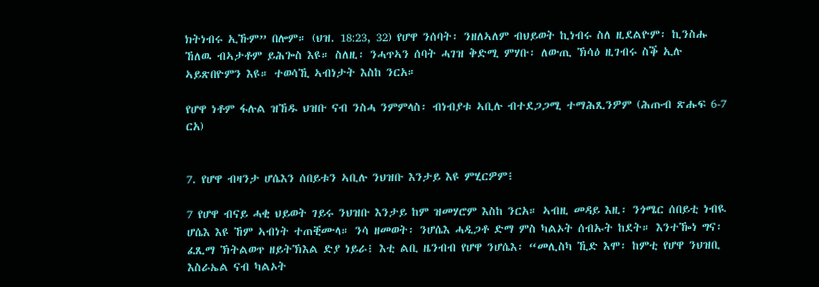ክትነብሩ ኢኹም” በሎም። (ህዝ. 18:23, 32) የሆዋ ንሰባት፡ ንዘለኣለም ብህይወት ኪነብሩ ስለ ዚደልዮም፡ ኪንስሑ ኸለዉ ብኣታቶም ይሕጐስ እዩ። ስለዚ፡ ንሓጥኣን ሰባት ሓገዝ ቅድሚ ምሃቡ፡ ለውጢ ኽሳዕ ዚገብሩ ስቕ ኢሉ ኣይጽበዮምን እዩ። ተወሳኺ ኣብነታት እስከ ንርአ።

የሆዋ ነቶም ፋሉል ዝኸዱ ህዝቡ ናብ ንስሓ ንምምላስ፡ ብነብያቱ ኣቢሉ ብተደጋጋሚ ተማሕጺንዎም (ሕጡብ ጽሑፍ 6-7 ርአ)


7. የሆዋ ብዛንታ ሆሴእን ሰበይቱን ኣቢሉ ንህዝቡ እንታይ እዩ ምሂርዎም፧

7 የሆዋ ብናይ ሓቂ ህይወት ገይሩ ንህዝቡ እንታይ ከም ዝመሃሮም እስከ ንርአ። ኣብዚ መዳይ እዚ፡ ንጎሜር ሰበይቲ ነብዪ ሆሴእ እዩ ኸም ኣብነት ተጠቒሙላ። ንሳ ዘመወት፡ ንሆሴእ ሓዲጋቶ ድማ ምስ ካልኦት ሰብኡት ከደት። እንተዀነ ግና፡ ፈጺማ ኽትልወጥ ዘይትኽእል ድያ ነይራ፧ እቲ ልቢ ዜንብብ የሆዋ ንሆሴእ፡ “መሊስካ ኺድ እሞ፡ ከምቲ የሆዋ ንህዝቢ እስራኤል ናብ ካልኦት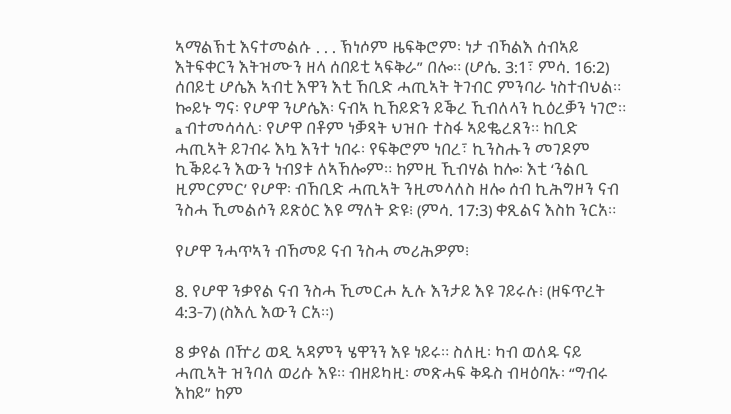ኣማልኽቲ እናተመልሱ . . . ኽነሶም ዜፍቅሮም፡ ነታ ብኻልእ ሰብኣይ እትፍቀርን እትዝሙን ዘላ ሰበይቲ ኣፍቅራ” በሎ። (ሆሴ. 3:1፣ ምሳ. 16:2) ሰበይቲ ሆሴእ ኣብቲ እዋን እቲ ኸቢድ ሓጢኣት ትገብር ምንባራ ነስተብህል። ኰይኑ ግና፡ የሆዋ ንሆሴእ፡ ናብኣ ኪኸይድን ይቕረ ኺብለላን ኪዕረቓን ነገሮ። a ብተመሳሳሊ፡ የሆዋ በቶም ነቓጻት ህዝቡ ተስፋ ኣይቈረጸን። ከቢድ ሓጢኣት ይገብሩ እኳ እንተ ነበሩ፡ የፍቅሮም ነበረ፣ ኪንስሑን መገዶም ኪቕይሩን እውን ነብያቱ ለኣኸሎም። ከምዚ ኺብሃል ከሎ፡ እቲ ‘ንልቢ ዚምርምር’ የሆዋ፡ ብኸቢድ ሓጢኣት ንዚመላለስ ዘሎ ሰብ ኪሕግዞን ናብ ንስሓ ኺመልሶን ይጽዕር እዩ ማለት ድዩ፧ (ምሳ. 17:3) ቀጺልና እስከ ንርአ።

የሆዋ ንሓጥኣን ብኸመይ ናብ ንስሓ መሪሕዎም፧

8. የሆዋ ንቃየል ናብ ንስሓ ኺመርሖ ኢሉ እንታይ እዩ ገይሩሉ፧ (ዘፍጥረት 4:3-7) (ስእሊ እውን ርአ።)

8 ቃየል በዅሪ ወዲ ኣዳምን ሄዋንን እዩ ነይሩ። ስለዚ፡ ካብ ወለዱ ናይ ሓጢኣት ዝንባለ ወሪሱ እዩ። ብዘይካዚ፡ መጽሓፍ ቅዱስ ብዛዕባኡ፡ “ግብሩ እከይ” ከም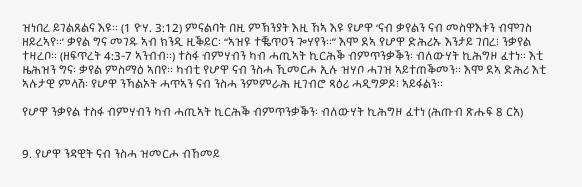ዝነበረ ይገልጸልና እዩ። (1 ዮሃ. 3:12) ምናልባት በዚ ምኽንያት እዚ ኸኣ እዩ የሆዋ ‘ናብ ቃየልን ናብ መስዋእቱን ብሞገስ ዘይረኣየ።’ ቃየል ግና መገዱ ኣብ ክንዲ ዚቕይር፡ “ኣዝዩ ተቘጥዐን ጐሃየን።” እሞ ደኣ የሆዋ ድሕሪኡ እንታይ ገበረ፧ ንቃየል ተዛረቦ። (ዘፍጥረት 4:3-7 ኣንብብ።) ተስፋ ብምሃብን ካብ ሓጢኣት ኪርሕቕ ብምጥንቃቕን፡ ብለውሃት ኪሕግዞ ፈተነ። እቲ ዜሕዝን ግና፡ ቃየል ምስማዕ ኣበየ። ካብቲ የሆዋ ናብ ንስሓ ኺመርሖ ኢሉ ዝሃቦ ሓገዝ ኣይተጠቕመን። እሞ ደኣ ድሕሪ እቲ ኣሉታዊ ምላሽ፡ የሆዋ ንኻልኦት ሓጥኣን ናብ ንስሓ ንምምራሕ ዚገብሮ ጻዕሪ ሓዲግዎዶ፧ ኣይፋልን።

የሆዋ ንቃየል ተስፋ ብምሃብን ካብ ሓጢኣት ኪርሕቕ ብምጥንቃቕን፡ ብለውሃት ኪሕግዞ ፈተነ (ሕጡብ ጽሑፍ 8 ርአ)


9. የሆዋ ንዳዊት ናብ ንስሓ ዝመርሖ ብኸመይ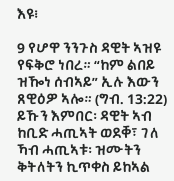እዩ፧

9 የሆዋ ንንጉስ ዳዊት ኣዝዩ የፍቅሮ ነበረ። “ከም ልበይ ዝዀነ ሰብኣይ” ኢሉ እውን ጸዊዕዎ ኣሎ። (ግብ. 13:22) ይኹን እምበር፡ ዳዊት ኣብ ከቢድ ሓጢኣት ወደቐ፣ ገለ ኻብ ሓጢኣቱ፡ ዝሙትን ቅትለትን ኪጥቀስ ይከኣል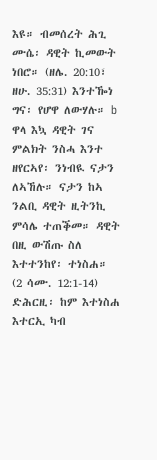እዩ። ብመሰረት ሕጊ ሙሴ፡ ዳዊት ኪመውት ነበሮ። (ዘሌ. 20:10፣ ዘሁ. 35:31) እንተዀነ ግና፡ የሆዋ ለውሃሉ። b ዋላ እኳ ዳዊት ገና ምልክት ንስሓ እንተ ዘየርኣየ፡ ንነብዪ ናታን ለኣኸሉ። ናታን ከኣ ንልቢ ዳዊት ዚትንኪ ምሳሌ ተጠቕመ። ዳዊት በዚ ውሽጡ ስለ እተተንከየ፡ ተነስሐ። (2 ሳሙ. 12:1-14) ድሕርዚ፡ ከም እተነስሐ እተርኢ ካብ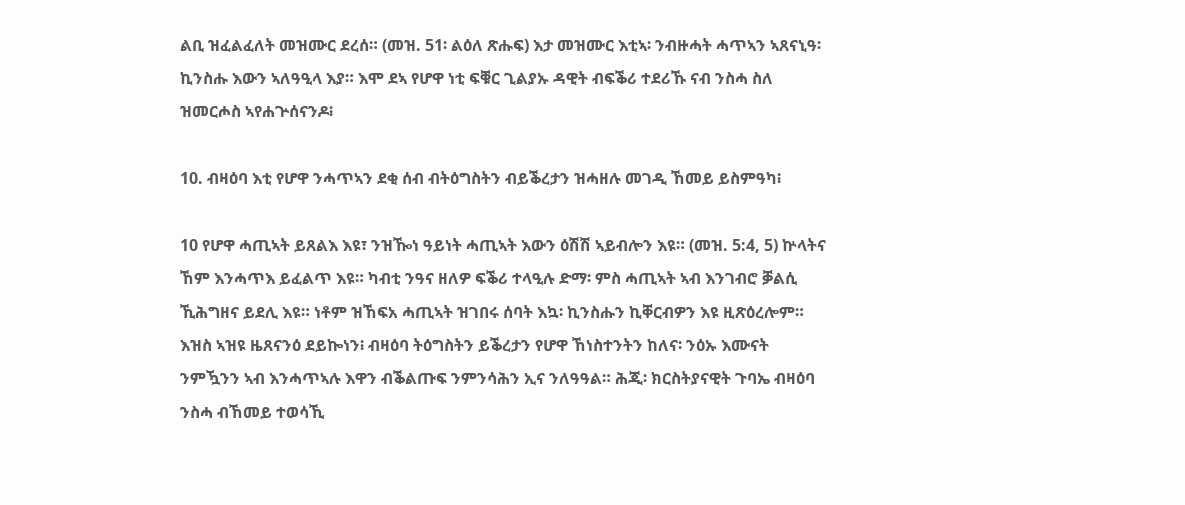ልቢ ዝፈልፈለት መዝሙር ደረሰ። (መዝ. 51፡ ልዕለ ጽሑፍ) እታ መዝሙር እቲኣ፡ ንብዙሓት ሓጥኣን ኣጸናኒዓ፡ ኪንስሑ እውን ኣለዓዒላ እያ። እሞ ደኣ የሆዋ ነቲ ፍቑር ጊልያኡ ዳዊት ብፍቕሪ ተደሪኹ ናብ ንስሓ ስለ ዝመርሖስ ኣየሐጕሰናንዶ፧

10. ብዛዕባ እቲ የሆዋ ንሓጥኣን ደቂ ሰብ ብትዕግስትን ብይቕረታን ዝሓዘሉ መገዲ ኸመይ ይስምዓካ፧

10 የሆዋ ሓጢኣት ይጸልእ እዩ፣ ንዝዀነ ዓይነት ሓጢኣት እውን ዕሽሽ ኣይብሎን እዩ። (መዝ. 5:4, 5) ኵላትና ኸም እንሓጥእ ይፈልጥ እዩ። ካብቲ ንዓና ዘለዎ ፍቕሪ ተላዒሉ ድማ፡ ምስ ሓጢኣት ኣብ እንገብሮ ቓልሲ ኺሕግዘና ይደሊ እዩ። ነቶም ዝኸፍአ ሓጢኣት ዝገበሩ ሰባት እኳ፡ ኪንስሑን ኪቐርብዎን እዩ ዚጽዕረሎም። እዝስ ኣዝዩ ዜጸናንዕ ደይኰነን፧ ብዛዕባ ትዕግስትን ይቕረታን የሆዋ ኸነስተንትን ከለና፡ ንዕኡ እሙናት ንምዃንን ኣብ እንሓጥኣሉ እዋን ብቕልጡፍ ንምንሳሕን ኢና ንለዓዓል። ሕጂ፡ ክርስትያናዊት ጉባኤ ብዛዕባ ንስሓ ብኸመይ ተወሳኺ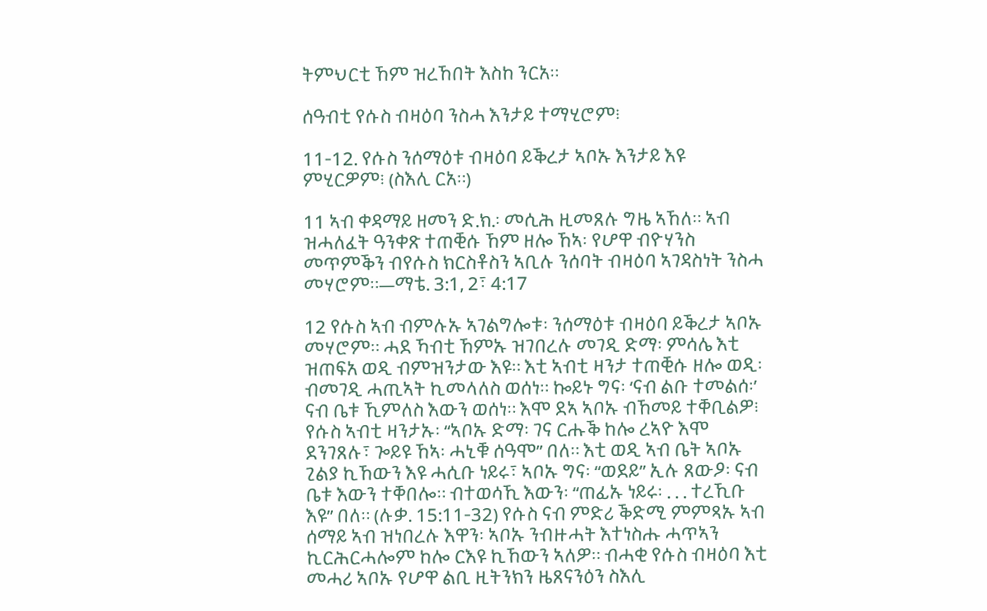ትምህርቲ ኸም ዝረኸበት እስከ ንርአ።

ሰዓብቲ የሱስ ብዛዕባ ንስሓ እንታይ ተማሂሮም፧

11-12. የሱስ ንሰማዕቱ ብዛዕባ ይቕረታ ኣቦኡ እንታይ እዩ ምሂርዎም፧ (ስእሊ ርአ።)

11 ኣብ ቀዳማይ ዘመን ድ.ክ.፡ መሲሕ ዚመጸሉ ግዜ ኣኸለ። ኣብ ዝሓለፈት ዓንቀጽ ተጠቒሱ ኸም ዘሎ ኸኣ፡ የሆዋ ብዮሃንስ መጥምቕን ብየሱስ ክርስቶስን ኣቢሉ ንሰባት ብዛዕባ ኣገዳስነት ንስሓ መሃሮም።—ማቴ. 3:1, 2፣ 4:17

12 የሱስ ኣብ ብምሉኡ ኣገልግሎቱ፡ ንሰማዕቱ ብዛዕባ ይቕረታ ኣቦኡ መሃሮም። ሓደ ኻብቲ ኸምኡ ዝገበረሉ መገዲ ድማ፡ ምሳሌ እቲ ዝጠፍአ ወዲ ብምዝንታው እዩ። እቲ ኣብቲ ዛንታ ተጠቒሱ ዘሎ ወዲ፡ ብመገዲ ሓጢኣት ኪመላለስ ወሰነ። ኰይኑ ግና፡ ‘ናብ ልቡ ተመልሰ፡’ ናብ ቤቱ ኺምለስ እውን ወሰነ። እሞ ደኣ ኣቦኡ ብኸመይ ተቐቢልዎ፧ የሱስ ኣብቲ ዛንታኡ፡ “ኣቦኡ ድማ፡ ገና ርሑቕ ከሎ ረኣዮ እሞ ደንገጸሉ፣ ጐይዩ ኸኣ፡ ሓኒቑ ሰዓሞ” በለ። እቲ ወዲ ኣብ ቤት ኣቦኡ ጊልያ ኪኸውን እዩ ሓሲቡ ነይሩ፣ ኣቦኡ ግና፡ “ወደይ” ኢሉ ጸውዖ፡ ናብ ቤቱ እውን ተቐበሎ። ብተወሳኺ እውን፡ “ጠፊኡ ነይሩ፡ . . . ተረኺቡ እዩ” በለ። (ሉቃ. 15:11-32) የሱስ ናብ ምድሪ ቕድሚ ምምጻኡ ኣብ ሰማይ ኣብ ዝነበረሉ እዋን፡ ኣቦኡ ንብዙሓት እተነስሑ ሓጥኣን ኪርሕርሓሎም ከሎ ርእዩ ኪኸውን ኣለዎ። ብሓቂ የሱስ ብዛዕባ እቲ መሓሪ ኣቦኡ የሆዋ ልቢ ዚትንክን ዜጸናንዕን ስእሊ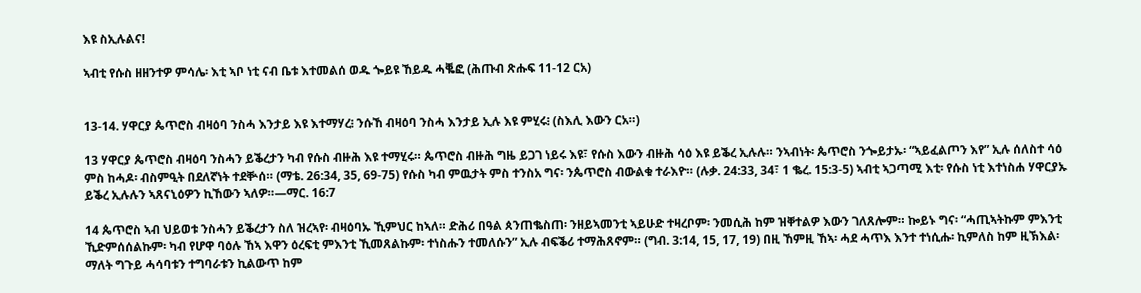እዩ ስኢሉልና!

ኣብቲ የሱስ ዘዘንተዎ ምሳሌ፡ እቲ ኣቦ ነቲ ናብ ቤቱ እተመልሰ ወዱ ጐይዩ ኸይዱ ሓቘፎ (ሕጡብ ጽሑፍ 11-12 ርአ)


13-14. ሃዋርያ ጴጥሮስ ብዛዕባ ንስሓ እንታይ እዩ እተማሃረ፧ ንሱኸ ብዛዕባ ንስሓ እንታይ ኢሉ እዩ ምሂሩ፧ (ስእሊ እውን ርአ።)

13 ሃዋርያ ጴጥሮስ ብዛዕባ ንስሓን ይቕረታን ካብ የሱስ ብዙሕ እዩ ተማሂሩ። ጴጥሮስ ብዙሕ ግዜ ይጋገ ነይሩ እዩ፣ የሱስ እውን ብዙሕ ሳዕ እዩ ይቕረ ኢሉሉ። ንኣብነት፡ ጴጥሮስ ንጐይታኡ፡ “ኣይፈልጦን እየ” ኢሉ ሰለስተ ሳዕ ምስ ከሓዶ፡ ብስምዒት በደለኛነት ተደቝሰ። (ማቴ. 26:34, 35, 69-75) የሱስ ካብ ምዉታት ምስ ተንስአ ግና፡ ንጴጥሮስ ብውልቁ ተራእዮ። (ሉቃ. 24:33, 34፣ 1 ቈረ. 15:3-5) ኣብቲ ኣጋጣሚ እቲ፡ የሱስ ነቲ እተነስሐ ሃዋርያኡ ይቕረ ኢሉሉን ኣጸናኒዕዎን ኪኸውን ኣለዎ።—ማር. 16:7

14 ጴጥሮስ ኣብ ህይወቱ ንስሓን ይቕረታን ስለ ዝረኣየ፡ ብዛዕባኡ ኺምህር ከኣለ። ድሕሪ በዓል ጰንጠቈስጠ፡ ንዘይኣመንቲ ኣይሁድ ተዛረቦም፡ ንመሲሕ ከም ዝቐተልዎ እውን ገለጸሎም። ኰይኑ ግና፡ “ሓጢኣትኩም ምእንቲ ኺድምሰሰልኩም፡ ካብ የሆዋ ባዕሉ ኸኣ እዋን ዕረፍቲ ምእንቲ ኺመጸልኩም፡ ተነስሑን ተመለሱን” ኢሉ ብፍቕሪ ተማሕጸኖም። (ግብ. 3:14, 15, 17, 19) በዚ ኸምዚ ኸኣ፡ ሓደ ሓጥእ እንተ ተነሲሑ፡ ኪምለስ ከም ዚኽእል፡ ማለት ግጉይ ሓሳባቱን ተግባራቱን ኪልውጥ ከም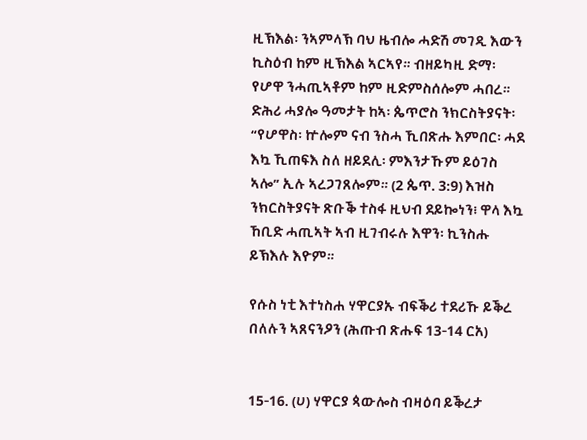ዚኽእል፡ ንኣምላኽ ባህ ዜብሎ ሓድሽ መገዲ እውን ኪስዕብ ከም ዚኽእል ኣርኣየ። ብዘይካዚ ድማ፡ የሆዋ ንሓጢኣቶም ከም ዚድምስሰሎም ሓበረ። ድሕሪ ሓያሎ ዓመታት ከኣ፡ ጴጥሮስ ንክርስትያናት፡ “የሆዋስ፡ ኵሎም ናብ ንስሓ ኺበጽሑ እምበር፡ ሓደ እኳ ኺጠፍእ ስለ ዘይደሊ፡ ምእንታኹም ይዕገስ ኣሎ” ኢሉ ኣረጋገጸሎም። (2 ጴጥ. 3:9) እዝስ ንክርስትያናት ጽቡቕ ተስፋ ዚህብ ደይኰነን፧ ዋላ እኳ ኸቢድ ሓጢኣት ኣብ ዚገብሩሉ እዋን፡ ኪንስሑ ይኽእሉ እዮም።

የሱስ ነቲ እተነስሐ ሃዋርያኡ ብፍቕሪ ተደሪኹ ይቕረ በለሉን ኣጸናንዖን (ሕጡብ ጽሑፍ 13-14 ርአ)


15-16. (ሀ) ሃዋርያ ጳውሎስ ብዛዕባ ይቕረታ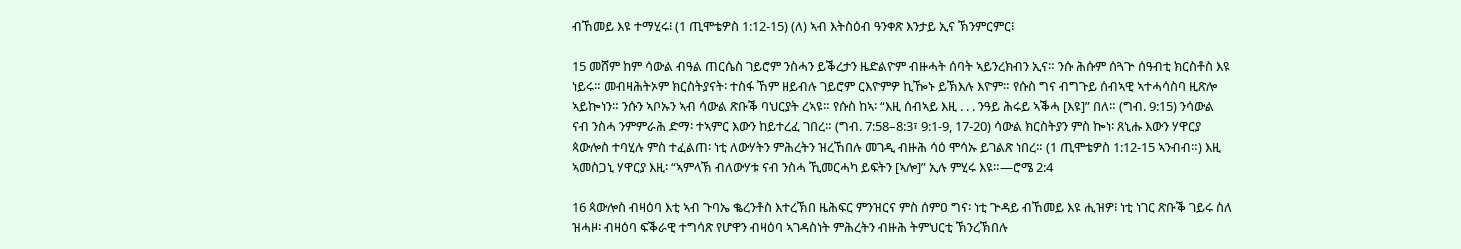ብኸመይ እዩ ተማሂሩ፧ (1 ጢሞቴዎስ 1:12-15) (ለ) ኣብ እትስዕብ ዓንቀጽ እንታይ ኢና ኽንምርምር፧

15 መሸም ከም ሳውል ብዓል ጠርሴስ ገይሮም ንስሓን ይቕረታን ዜድልዮም ብዙሓት ሰባት ኣይንረክብን ኢና። ንሱ ሕሱም ሰጓጕ ሰዓብቲ ክርስቶስ እዩ ነይሩ። መብዛሕትኦም ክርስትያናት፡ ተስፋ ኸም ዘይብሉ ገይሮም ርእዮምዎ ኪዀኑ ይኽእሉ እዮም። የሱስ ግና ብግጉይ ሰብኣዊ ኣተሓሳስባ ዚጽሎ ኣይኰነን። ንሱን ኣቦኡን ኣብ ሳውል ጽቡቕ ባህርያት ረኣዩ። የሱስ ከኣ፡ “እዚ ሰብኣይ እዚ . . . ንዓይ ሕሩይ ኣቕሓ [እዩ]” በለ። (ግብ. 9:15) ንሳውል ናብ ንስሓ ንምምራሕ ድማ፡ ተኣምር እውን ከይተረፈ ገበረ። (ግብ. 7:58–8:3፣ 9:1-9, 17-20) ሳውል ክርስትያን ምስ ኰነ፡ ጸኒሑ እውን ሃዋርያ ጳውሎስ ተባሂሉ ምስ ተፈልጠ፡ ነቲ ለውሃትን ምሕረትን ዝረኸበሉ መገዲ ብዙሕ ሳዕ ሞሳኡ ይገልጽ ነበረ። (1 ጢሞቴዎስ 1:12-15 ኣንብብ።) እዚ ኣመስጋኒ ሃዋርያ እዚ፡ “ኣምላኽ ብለውሃቱ ናብ ንስሓ ኺመርሓካ ይፍትን [ኣሎ]” ኢሉ ምሂሩ እዩ።—ሮሜ 2:4

16 ጳውሎስ ብዛዕባ እቲ ኣብ ጉባኤ ቈረንቶስ እተረኽበ ዜሕፍር ምንዝርና ምስ ሰምዐ ግና፡ ነቲ ጕዳይ ብኸመይ እዩ ሒዝዎ፧ ነቲ ነገር ጽቡቕ ገይሩ ስለ ዝሓዞ፡ ብዛዕባ ፍቕራዊ ተግሳጽ የሆዋን ብዛዕባ ኣገዳስነት ምሕረትን ብዙሕ ትምህርቲ ኽንረኽበሉ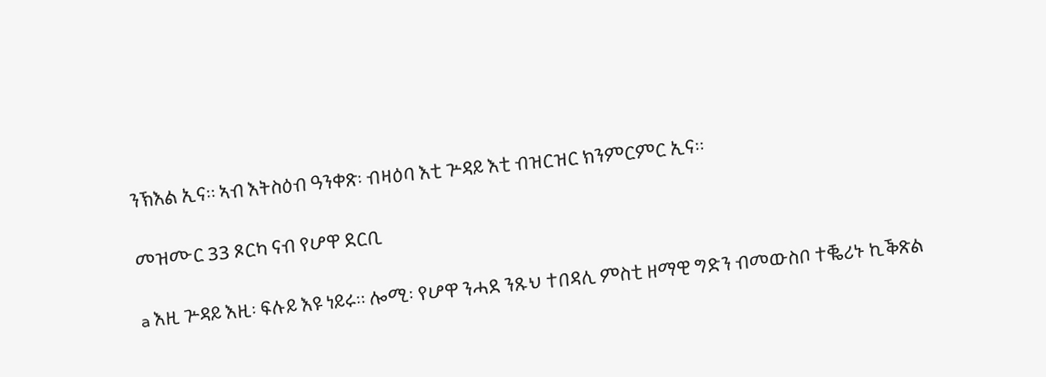ንኽእል ኢና። ኣብ እትስዕብ ዓንቀጽ፡ ብዛዕባ እቲ ጕዳይ እቲ ብዝርዝር ክንምርምር ኢና።

መዝሙር 33 ጾርካ ናብ የሆዋ ደርቢ

a እዚ ጕዳይ እዚ፡ ፍሉይ እዩ ነይሩ። ሎሚ፡ የሆዋ ንሓደ ንጹህ ተበዳሊ ምስቲ ዘማዊ ግድን ብመውስቦ ተቘሪኑ ኪቕጽል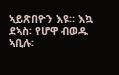ኣይጽበዮን እዩ። እኳ ደኣስ፡ የሆዋ ብወዱ ኣቢሉ፡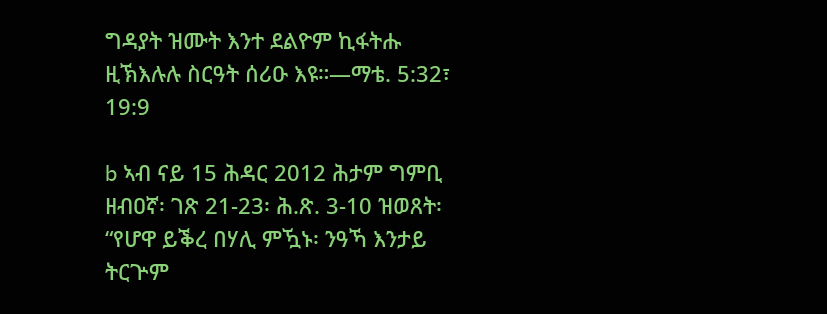ግዳያት ዝሙት እንተ ደልዮም ኪፋትሑ ዚኽእሉሉ ስርዓት ሰሪዑ እዩ።—ማቴ. 5:32፣ 19:9

b ኣብ ናይ 15 ሕዳር 2012 ሕታም ግምቢ ዘብዐኛ፡ ገጽ 21-23፡ ሕ.ጽ. 3-10 ዝወጸት፡ “የሆዋ ይቕረ በሃሊ ምዃኑ፡ ንዓኻ እንታይ ትርጕም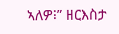ኣለዎ፧” ዘርእስታ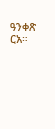ዓንቀጽ ርአ።